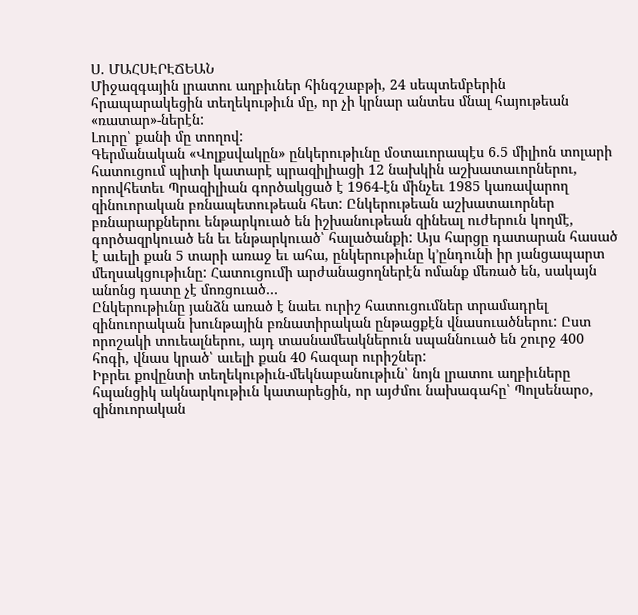Ս. ՄԱՀՍԷՐԷՃԵԱՆ
Միջազգային լրատու աղբիւներ հինգշաբթի, 24 սեպտեմբերին հրապարակեցին տեղեկութիւն մը, որ չի կրնար անտես մնալ հայութեան «ռատար»-ներէն:
Լուրը՝ քանի մը տողով:
Գերմանական «Վոլքսվակըն» ընկերութիւնը մօտաւորապէս 6.5 միլիոն տոլարի հատուցում պիտի կատարէ պրազիլիացի 12 նախկին աշխատաւորներու, որովհետեւ Պրազիլիան գործակցած է 1964-էն մինչեւ 1985 կառավարող զինուորական բռնապետութեան հետ: Ընկերութեան աշխատաւորներ բռնարարքներու ենթարկուած են իշխանութեան զինեալ ուժերուն կողմէ, գործազրկուած են եւ ենթարկուած՝ հալածանքի: Այս հարցը դատարան հասած է աւելի քան 5 տարի առաջ եւ ահա, ընկերութիւնը կ’ընդունի իր յանցապարտ մեղսակցութիւնը: Հատուցումի արժանացողներէն ոմանք մեռած են, սակայն անոնց դատը չէ մոռցուած…
Ընկերութիւնը յանձն առած է նաեւ ուրիշ հատուցումներ տրամադրել զինուորական խունթային բռնատիրական ընթացքէն վնասուածներու: Ըստ որոշակի տուեալներու, այդ տասնամեակներուն սպաննուած են շուրջ 400 հոգի, վնաս կրած՝ աւելի քան 40 հազար ուրիշներ:
Իբրեւ քովընտի տեղեկութիւն-մեկնաբանութիւն՝ նոյն լրատու աղբիւները հպանցիկ ակնարկութիւն կատարեցին, որ այժմու նախագահը՝ Պոլսենարօ, զինուորական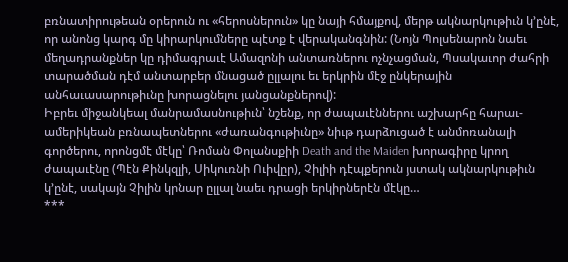բռնատիրութեան օրերուն ու «հերոսներուն» կը նայի հմայքով, մերթ ակնարկութիւն կ’ընէ, որ անոնց կարգ մը կիրարկումները պէտք է վերականգնին: (Նոյն Պոլսենարոն նաեւ մեղադրանքներ կը դիմագրաւէ Ամազոնի անտառներու ոչնչացման, Պսակաւոր ժահրի տարածման դէմ անտարբեր մնացած ըլլալու եւ երկրին մէջ ընկերային անհաւասարութիւնը խորացնելու յանցանքներով):
Իբրեւ միջանկեալ մանրամասնութիւն՝ նշենք, որ ժապաւէններու աշխարհը հարաւ-ամերիկեան բռնապետներու «ժառանգութիւնը» նիւթ դարձուցած է անմոռանալի գործերու, որոնցմէ մէկը՝ Ռոման Փոլանսքիի Death and the Maiden խորագիրը կրող ժապաւէնը (Պէն Քինկզլի, Սիկուռնի Ուիվըր), Չիլիի դէպքերուն յստակ ակնարկութիւն կ’ընէ, սակայն Չիլին կրնար ըլլալ նաեւ դրացի երկիրներէն մէկը…
***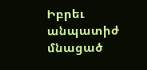Իբրեւ անպատիժ մնացած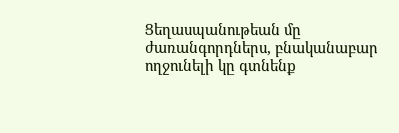Ցեղասպանութեան մը ժառանգորդներս, բնականաբար ողջունելի կը գտնենք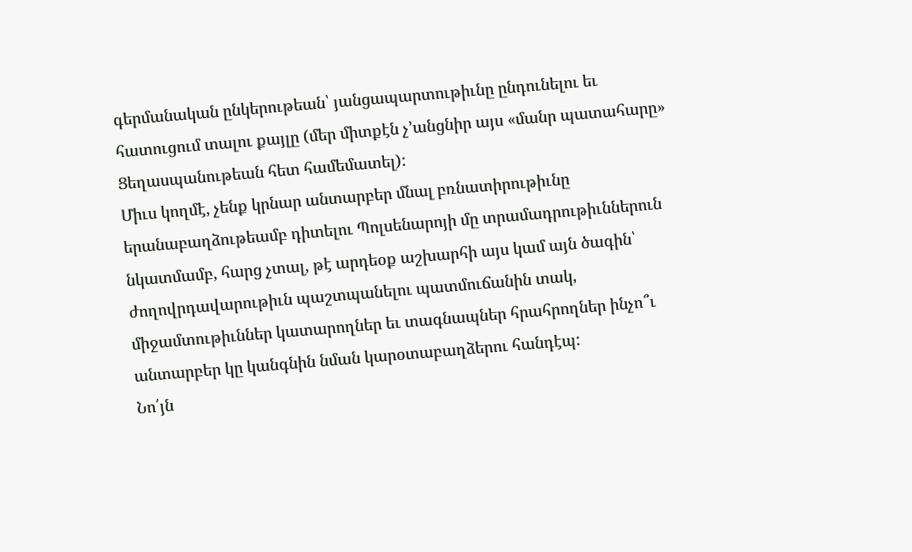գերմանական ընկերութեան՝ յանցապարտութիւնը ընդունելու եւ հատուցում տալու քայլը (մեր միտքէն չ’անցնիր այս «մանր պատահարը» Ցեղասպանութեան հետ համեմատել):
Միւս կողմէ, չենք կրնար անտարբեր մնալ բռնատիրութիւնը երանաբաղձութեամբ դիտելու Պոլսենարոյի մը տրամադրութիւններուն նկատմամբ, հարց չտալ, թէ արդեօք աշխարհի այս կամ այն ծագին՝ ժողովրդավարութիւն պաշտպանելու պատմուճանին տակ, միջամտութիւններ կատարողներ եւ տագնապներ հրահրողներ ինչո՞ւ անտարբեր կը կանգնին նման կարօտաբաղձերու հանդէպ:
Նո՛յն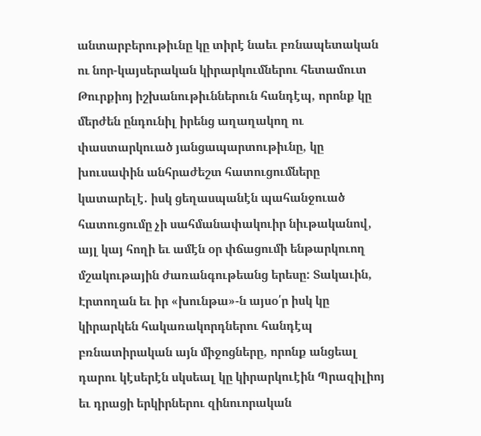անտարբերութիւնը կը տիրէ նաեւ բռնապետական ու նոր-կայսերական կիրարկումներու հետամուտ Թուրքիոյ իշխանութիւններուն հանդէպ, որոնք կը մերժեն ընդունիլ իրենց աղաղակող ու փաստարկուած յանցապարտութիւնը, կը խուսափին անհրաժեշտ հատուցումները կատարելէ. իսկ ցեղասպանէն պահանջուած հատուցումը չի սահմանափակուիր նիւթականով, այլ կայ հողի եւ ամէն օր փճացումի ենթարկուող մշակութային ժառանգութեանց երեսը: Տակաւին, Էրտողան եւ իր «խունթա»-ն այսօ՛ր իսկ կը կիրարկեն հակառակորդներու հանդէպ բռնատիրական այն միջոցները, որոնք անցեալ դարու կէսերէն սկսեալ կը կիրարկուէին Պրազիլիոյ եւ դրացի երկիրներու զինուորական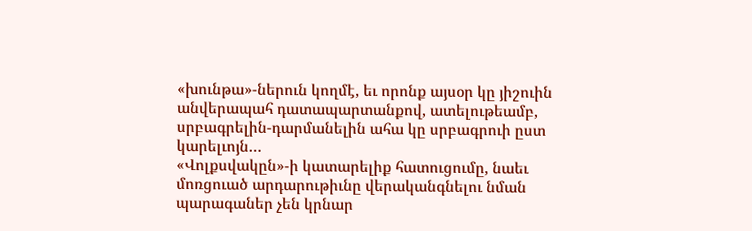«խունթա»-ներուն կողմէ, եւ որոնք այսօր կը յիշուին անվերապահ դատապարտանքով, ատելութեամբ, սրբագրելին-դարմանելին ահա կը սրբագրուի ըստ կարելւոյն…
«Վոլքսվակըն»-ի կատարելիք հատուցումը, նաեւ մոռցուած արդարութիւնը վերականգնելու նման պարագաներ չեն կրնար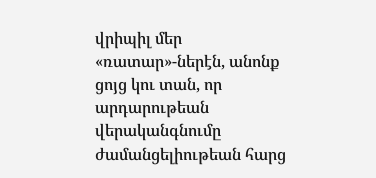վրիպիլ մեր «ռատար»-ներէն, անոնք ցոյց կու տան, որ արդարութեան վերականգնումը ժամանցելիութեան հարց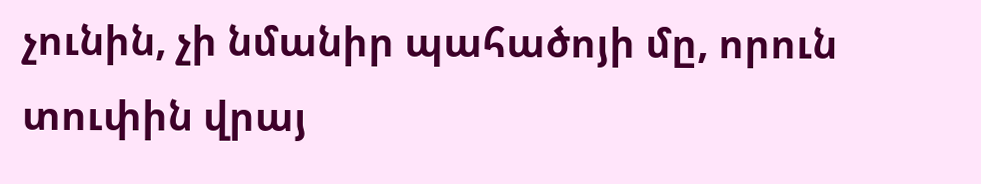չունին, չի նմանիր պահածոյի մը, որուն տուփին վրայ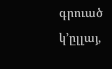գրուած կ’ըլլայ,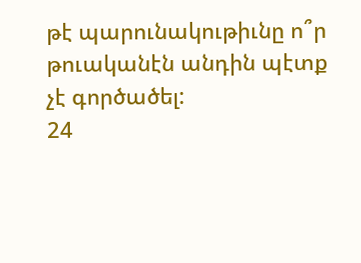թէ պարունակութիւնը ո՞ր թուականէն անդին պէտք չէ գործածել:
24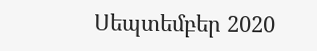Սեպտեմբեր 2020